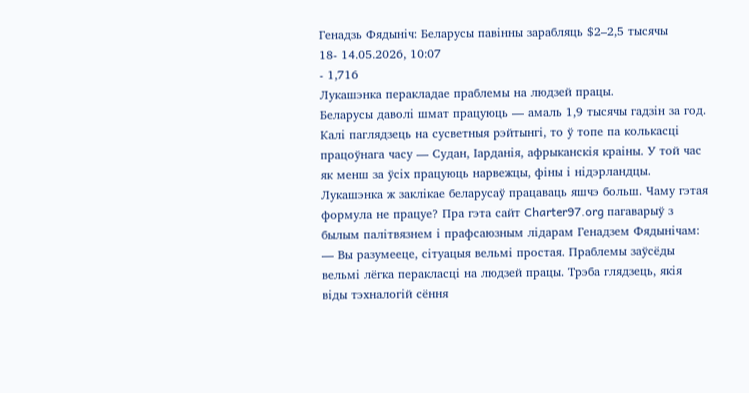Генадзь Фядыніч: Беларусы павінны зарабляць $2–2,5 тысячы
18- 14.05.2026, 10:07
- 1,716
Лукашэнка перакладае праблемы на людзей працы.
Беларусы даволі шмат працуюць — амаль 1,9 тысячы гадзін за год. Калі паглядзець на сусветныя рэйтынгі, то ў топе па колькасці працоўнага часу — Судан, Іарданія, афрыканскія краіны. У той час як менш за ўсіх працуюць нарвежцы, фіны і нідэрландцы.
Лукашэнка ж заклікае беларусаў працаваць яшчэ больш. Чаму гэтая формула не працуе? Пра гэта сайт Charter97.org пагаварыў з былым палітвязнем і прафсаюзным лідарам Генадзем Фядынічам:
— Вы разумееце, сітуацыя вельмі простая. Праблемы заўсёды вельмі лёгка перакласці на людзей працы. Трэба глядзець, якія віды тэхналогій сёння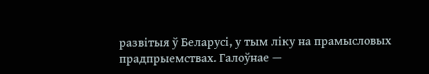развітыя ў Беларусі, у тым ліку на прамысловых прадпрыемствах. Галоўнае —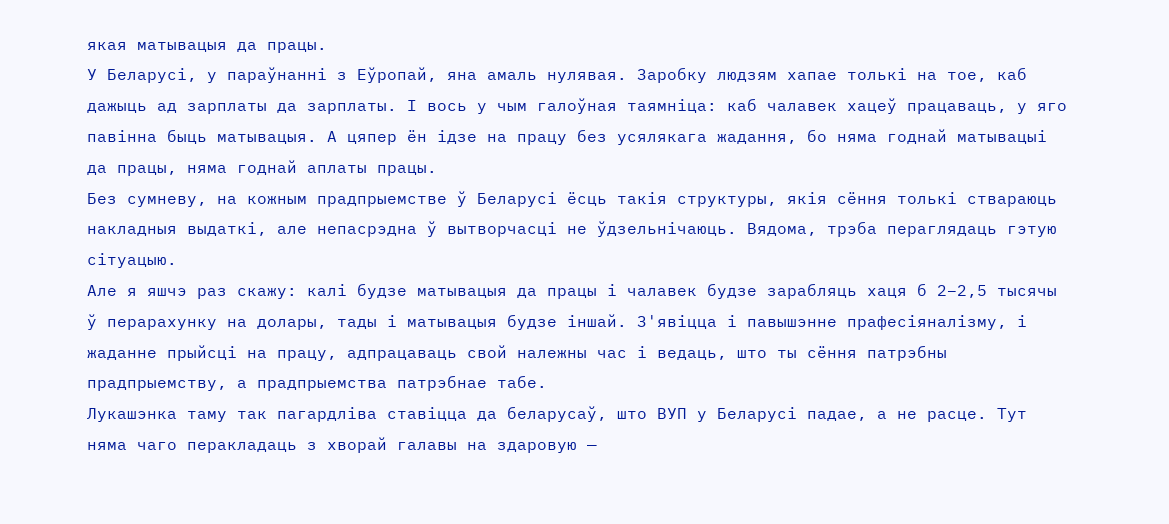якая матывацыя да працы.
У Беларусі, у параўнанні з Еўропай, яна амаль нулявая. Заробку людзям хапае толькі на тое, каб дажыць ад зарплаты да зарплаты. І вось у чым галоўная таямніца: каб чалавек хацеў працаваць, у яго павінна быць матывацыя. А цяпер ён ідзе на працу без усялякага жадання, бо няма годнай матывацыі да працы, няма годнай аплаты працы.
Без сумневу, на кожным прадпрыемстве ў Беларусі ёсць такія структуры, якія сёння толькі ствараюць накладныя выдаткі, але непасрэдна ў вытворчасці не ўдзельнічаюць. Вядома, трэба пераглядаць гэтую сітуацыю.
Але я яшчэ раз скажу: калі будзе матывацыя да працы і чалавек будзе зарабляць хаця б 2–2,5 тысячы ў перарахунку на долары, тады і матывацыя будзе іншай. З'явіцца і павышэнне прафесіяналізму, і жаданне прыйсці на працу, адпрацаваць свой належны час і ведаць, што ты сёння патрэбны прадпрыемству, а прадпрыемства патрэбнае табе.
Лукашэнка таму так пагардліва ставіцца да беларусаў, што ВУП у Беларусі падае, а не расце. Тут няма чаго перакладаць з хворай галавы на здаровую —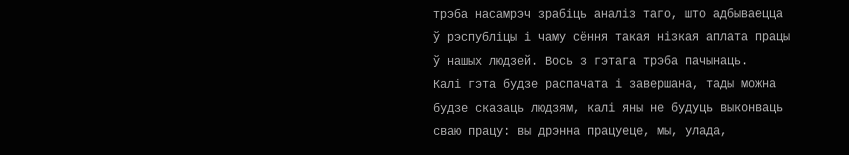трэба насамрэч зрабіць аналіз таго, што адбываецца ў рэспубліцы і чаму сёння такая нізкая аплата працы ў нашых людзей. Вось з гэтага трэба пачынаць.
Калі гэта будзе распачата і завершана, тады можна будзе сказаць людзям, калі яны не будуць выконваць сваю працу: вы дрэнна працуеце, мы, улада,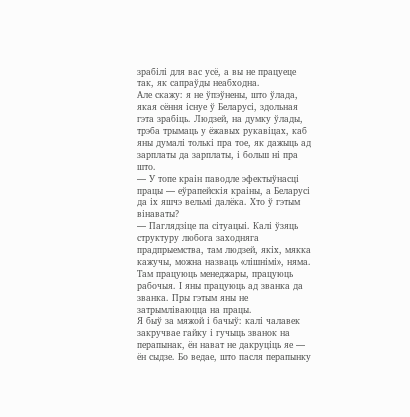зрабілі для вас усё, а вы не працуеце так, як сапраўды неабходна.
Але скажу: я не ўпэўнены, што ўлада, якая сёння існуе ў Беларусі, здольная гэта зрабіць. Людзей, на думку ўлады, трэба трымаць у ёжавых рукавіцах, каб яны думалі толькі пра тое, як дажыць ад зарплаты да зарплаты, і больш ні пра што.
— У топе краін паводле эфектыўнасці працы — еўрапейскія краіны, а Беларусі да іх яшчэ вельмі далёка. Хто ў гэтым вінаваты?
— Паглядзіце па сітуацыі. Калі ўзяць структуру любога заходняга прадпрыемства, там людзей, якіх, мякка кажучы, можна назваць «лішнімі», няма. Там працуюць менеджары, працуюць рабочыя. І яны працуюць ад званка да званка. Пры гэтым яны не затрымліваюцца на працы.
Я быў за мяжой і бачыў: калі чалавек закручвае гайку і гучыць званок на перапынак, ён нават не дакруціць яе — ён сыдзе. Бо ведае, што пасля перапынку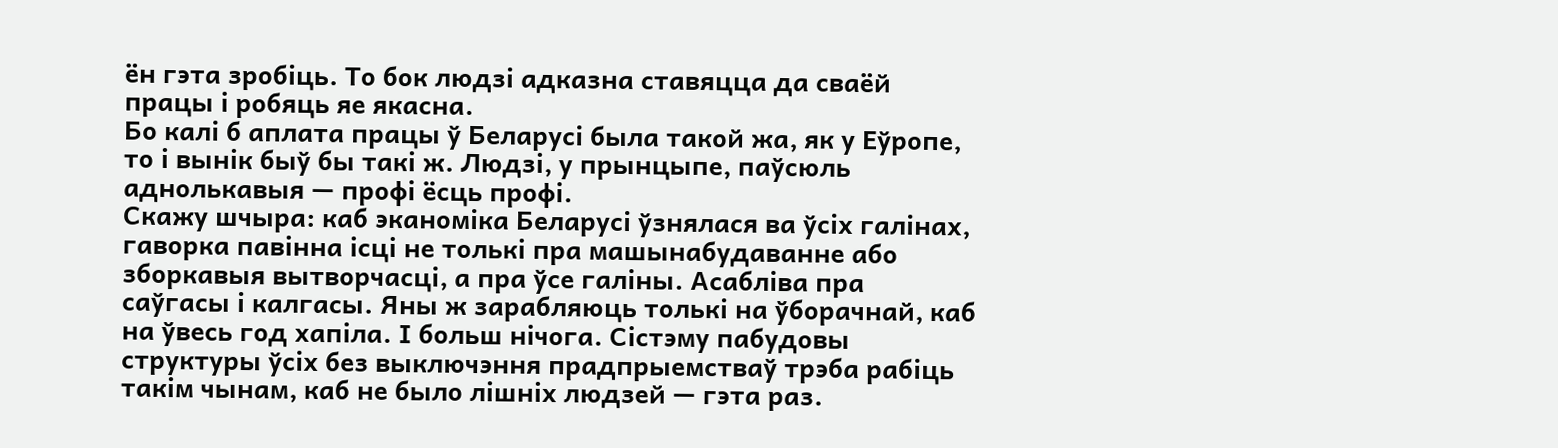ён гэта зробіць. То бок людзі адказна ставяцца да сваёй працы і робяць яе якасна.
Бо калі б аплата працы ў Беларусі была такой жа, як у Еўропе, то і вынік быў бы такі ж. Людзі, у прынцыпе, паўсюль аднолькавыя — профі ёсць профі.
Скажу шчыра: каб эканоміка Беларусі ўзнялася ва ўсіх галінах, гаворка павінна ісці не толькі пра машынабудаванне або зборкавыя вытворчасці, а пра ўсе галіны. Асабліва пра саўгасы і калгасы. Яны ж зарабляюць толькі на ўборачнай, каб на ўвесь год хапіла. І больш нічога. Сістэму пабудовы структуры ўсіх без выключэння прадпрыемстваў трэба рабіць такім чынам, каб не было лішніх людзей — гэта раз.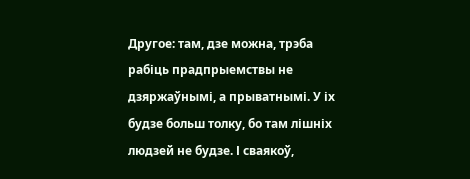Другое: там, дзе можна, трэба рабіць прадпрыемствы не дзяржаўнымі, а прыватнымі. У іх будзе больш толку, бо там лішніх людзей не будзе. І сваякоў,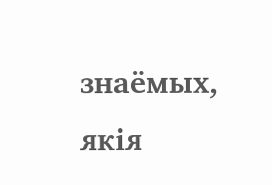знаёмых, якія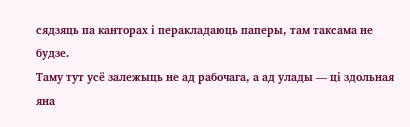сядзяць па канторах і перакладаюць паперы, там таксама не будзе.
Таму тут усё залежыць не ад рабочага, а ад улады — ці здольная яна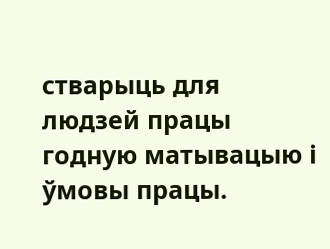стварыць для людзей працы годную матывацыю і ўмовы працы.